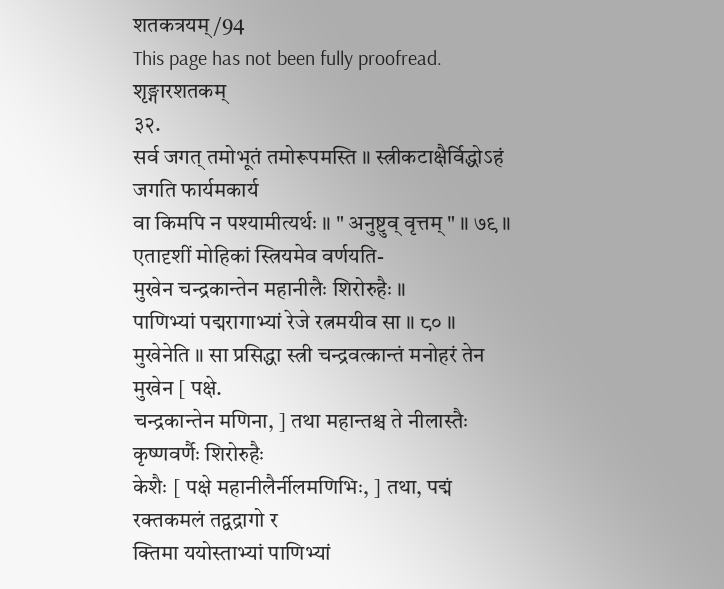शतकत्रयम् /94
This page has not been fully proofread.
शृङ्गारशतकम्
३२.
सर्व जगत् तमोभूतं तमोरूपमस्ति ॥ स्त्रीकटाक्षैर्विद्धोऽहं जगति फार्यमकार्य
वा किमपि न पश्यामीत्यर्थः ॥ " अनुष्टुव् वृत्तम् " ॥ ७९ ॥
एतादृशीं मोहिकां स्त्रियमेव वर्णयति-
मुखेन चन्द्रकान्तेन महानीलैः शिरोरुहैः ॥
पाणिभ्यां पद्मरागाभ्यां रेजे रत्नमयीव सा ॥ ८० ॥
मुखेनेति ॥ सा प्रसिद्धा स्त्री चन्द्रवत्कान्तं मनोहरं तेन मुखेन [ पक्षे.
चन्द्रकान्तेन मणिना, ] तथा महान्तश्च ते नीलास्तैः कृष्णवर्णैः शिरोरुहैः
केशैः [ पक्षे महानीलैर्नीलमणिभिः, ] तथा, पद्मं रक्तकमलं तद्वद्रागो र
क्तिमा ययोस्ताभ्यां पाणिभ्यां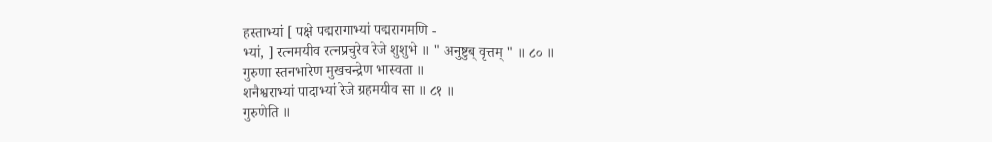हस्ताभ्यां [ पक्षे पद्मरागाभ्यां पद्मरागमणि -
भ्यां, ] रत्नमयीव रत्नप्रचुरेव रेजे शुशुभे ॥ " अनुष्टुब् वृत्तम् " ॥ ८० ॥
गुरुणा स्तनभारेण मुखचन्द्रेण भास्वता ॥
शनैश्वराभ्यां पादाभ्यां रेजे ग्रहमयीव सा ॥ ८१ ॥
गुरुणेति ॥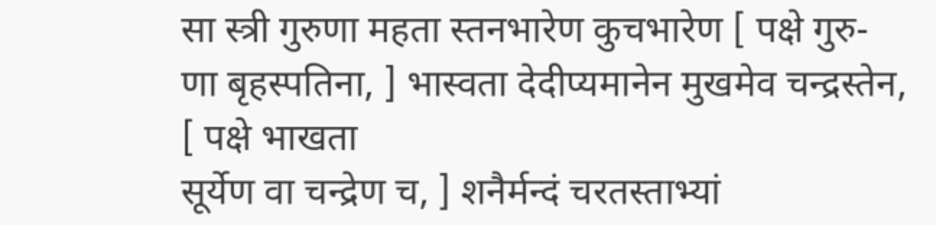सा स्त्री गुरुणा महता स्तनभारेण कुचभारेण [ पक्षे गुरु-
णा बृहस्पतिना, ] भास्वता देदीप्यमानेन मुखमेव चन्द्रस्तेन, [ पक्षे भाखता
सूर्येण वा चन्द्रेण च, ] शनैर्मन्दं चरतस्ताभ्यां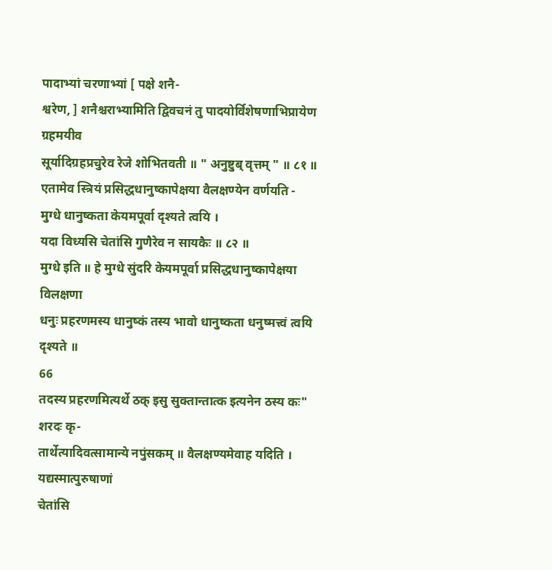पादाभ्यां चरणाभ्यां [ पक्षे शनै-
श्वरेण, ] शनैश्चराभ्यामिति द्विवचनं तु पादयोर्विशेषणाभिप्रायेण ग्रहमयीव
सूर्यादिग्रहप्रचुरेव रेजे शोभितवती ॥ " अनुष्टुब् वृत्तम् " ॥ ८१ ॥
एतामेव स्त्रियं प्रसिद्धधानुष्कापेक्षया वैलक्षण्येन वर्णयति -
मुग्धे धानुष्कता केयमपूर्वा दृश्यते त्वयि ।
यदा विध्यसि चेतांसि गुणैरेव न सायकैः ॥ ८२ ॥
मुग्धे इति ॥ हे मुग्धे सुंदरि केयमपूर्वा प्रसिद्धधानुष्कापेक्षया विलक्षणा
धनुः प्रहरणमस्य धानुष्कं तस्य भावो धानुष्कता धनुष्मत्त्वं त्वयि दृश्यते ॥
66
तदस्य प्रहरणमित्यर्थे ठक् इसु सुक्तान्तात्क इत्यनेन ठस्य कः" शरदः कृ-
तार्थेत्यादिवत्सामान्ये नपुंसकम् ॥ वैलक्षण्यमेवाह यदिति । यद्यस्मात्पुरुषाणां
चेतांसि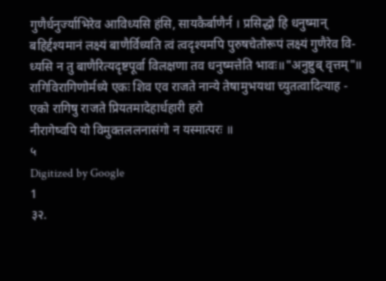गुणैर्धनुर्ज्याभिरेव आविध्यसि हंसि, सायकैर्बाणैर्न । प्रसिद्धो हि धनुष्मान्
बहिर्द्दश्यमानं लक्ष्यं बाणैर्विध्यति त्वं त्वदृश्यमपि पुरुषचेतोरूपं लक्ष्यं गुणैरेव वि-
ध्यसि न तु बाणैरित्यदृष्टपूर्वा विलक्षणा तव धनुष्मत्तेति भावः॥"अनुष्टुब् वृत्तम्"॥
रागिविरागिणोर्मध्ये एकः शिव एव राजते नान्ये तेषामुभयथा च्युतत्वादित्याह -
एको रागिषु राजते प्रियतमादेहार्धहारी हरो
नीरागेष्वपि यो विमुक्तललनासंगो न यस्मात्परः ॥
५
Digitized by Google
1
३२.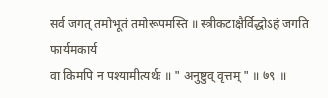सर्व जगत् तमोभूतं तमोरूपमस्ति ॥ स्त्रीकटाक्षैर्विद्धोऽहं जगति फार्यमकार्य
वा किमपि न पश्यामीत्यर्थः ॥ " अनुष्टुव् वृत्तम् " ॥ ७९ ॥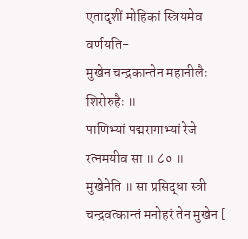एतादृशीं मोहिकां स्त्रियमेव वर्णयति-
मुखेन चन्द्रकान्तेन महानीलैः शिरोरुहैः ॥
पाणिभ्यां पद्मरागाभ्यां रेजे रत्नमयीव सा ॥ ८० ॥
मुखेनेति ॥ सा प्रसिद्धा स्त्री चन्द्रवत्कान्तं मनोहरं तेन मुखेन [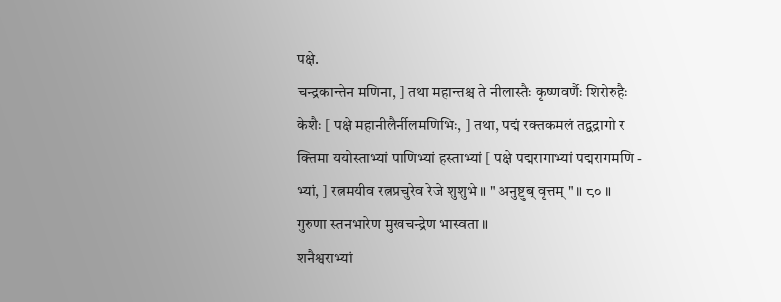पक्षे.
चन्द्रकान्तेन मणिना, ] तथा महान्तश्च ते नीलास्तैः कृष्णवर्णैः शिरोरुहैः
केशैः [ पक्षे महानीलैर्नीलमणिभिः, ] तथा, पद्मं रक्तकमलं तद्वद्रागो र
क्तिमा ययोस्ताभ्यां पाणिभ्यां हस्ताभ्यां [ पक्षे पद्मरागाभ्यां पद्मरागमणि -
भ्यां, ] रत्नमयीव रत्नप्रचुरेव रेजे शुशुभे ॥ " अनुष्टुब् वृत्तम् " ॥ ८० ॥
गुरुणा स्तनभारेण मुखचन्द्रेण भास्वता ॥
शनैश्वराभ्यां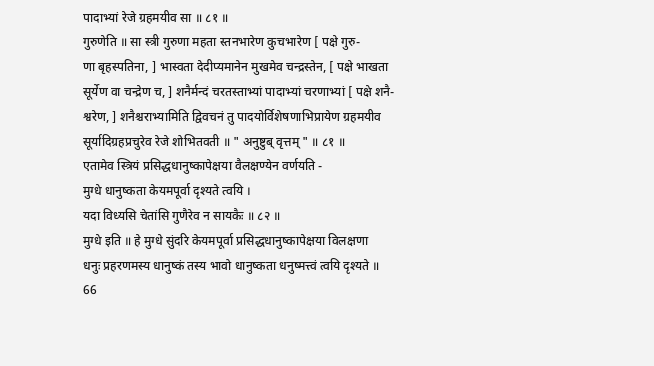पादाभ्यां रेजे ग्रहमयीव सा ॥ ८१ ॥
गुरुणेति ॥ सा स्त्री गुरुणा महता स्तनभारेण कुचभारेण [ पक्षे गुरु-
णा बृहस्पतिना, ] भास्वता देदीप्यमानेन मुखमेव चन्द्रस्तेन, [ पक्षे भाखता
सूर्येण वा चन्द्रेण च, ] शनैर्मन्दं चरतस्ताभ्यां पादाभ्यां चरणाभ्यां [ पक्षे शनै-
श्वरेण, ] शनैश्चराभ्यामिति द्विवचनं तु पादयोर्विशेषणाभिप्रायेण ग्रहमयीव
सूर्यादिग्रहप्रचुरेव रेजे शोभितवती ॥ " अनुष्टुब् वृत्तम् " ॥ ८१ ॥
एतामेव स्त्रियं प्रसिद्धधानुष्कापेक्षया वैलक्षण्येन वर्णयति -
मुग्धे धानुष्कता केयमपूर्वा दृश्यते त्वयि ।
यदा विध्यसि चेतांसि गुणैरेव न सायकैः ॥ ८२ ॥
मुग्धे इति ॥ हे मुग्धे सुंदरि केयमपूर्वा प्रसिद्धधानुष्कापेक्षया विलक्षणा
धनुः प्रहरणमस्य धानुष्कं तस्य भावो धानुष्कता धनुष्मत्त्वं त्वयि दृश्यते ॥
66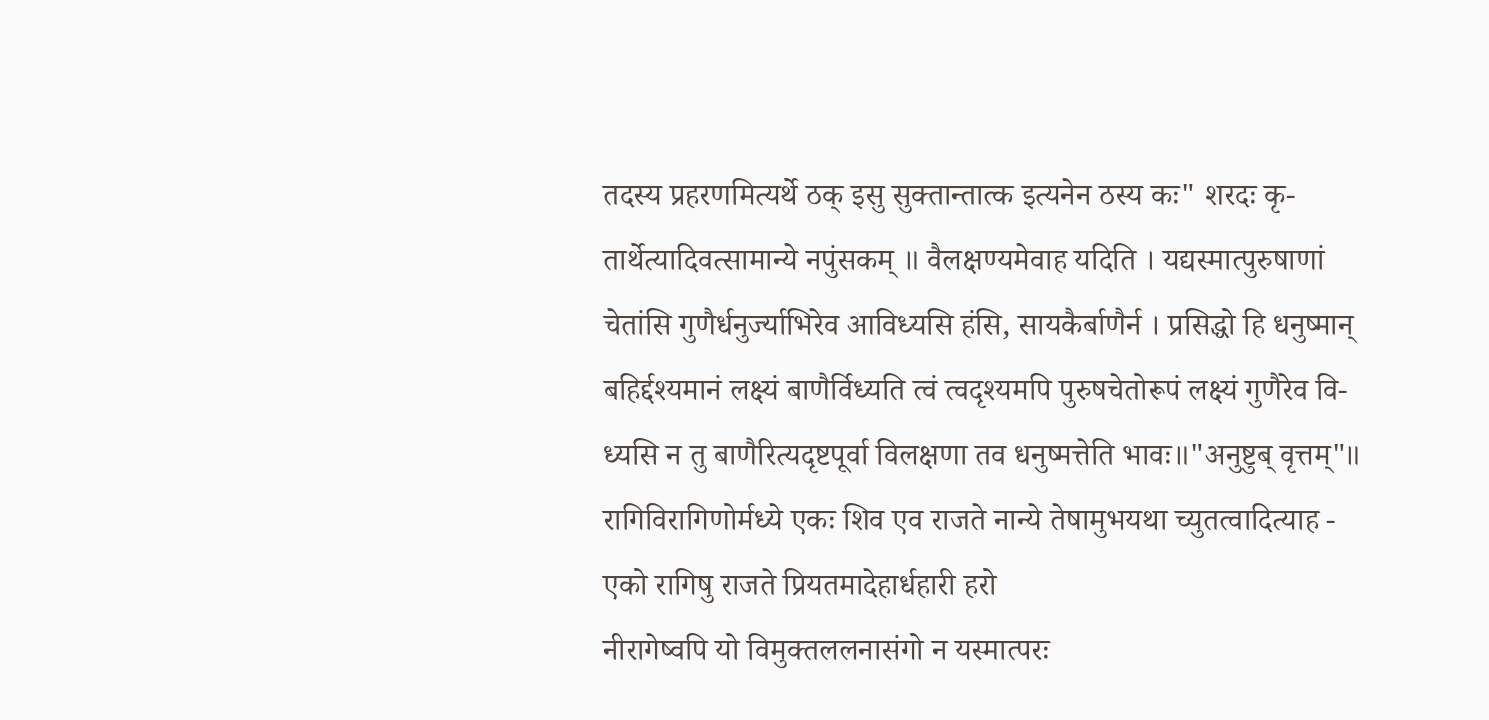तदस्य प्रहरणमित्यर्थे ठक् इसु सुक्तान्तात्क इत्यनेन ठस्य कः" शरदः कृ-
तार्थेत्यादिवत्सामान्ये नपुंसकम् ॥ वैलक्षण्यमेवाह यदिति । यद्यस्मात्पुरुषाणां
चेतांसि गुणैर्धनुर्ज्याभिरेव आविध्यसि हंसि, सायकैर्बाणैर्न । प्रसिद्धो हि धनुष्मान्
बहिर्द्दश्यमानं लक्ष्यं बाणैर्विध्यति त्वं त्वदृश्यमपि पुरुषचेतोरूपं लक्ष्यं गुणैरेव वि-
ध्यसि न तु बाणैरित्यदृष्टपूर्वा विलक्षणा तव धनुष्मत्तेति भावः॥"अनुष्टुब् वृत्तम्"॥
रागिविरागिणोर्मध्ये एकः शिव एव राजते नान्ये तेषामुभयथा च्युतत्वादित्याह -
एको रागिषु राजते प्रियतमादेहार्धहारी हरो
नीरागेष्वपि यो विमुक्तललनासंगो न यस्मात्परः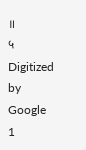॥
५
Digitized by Google
1